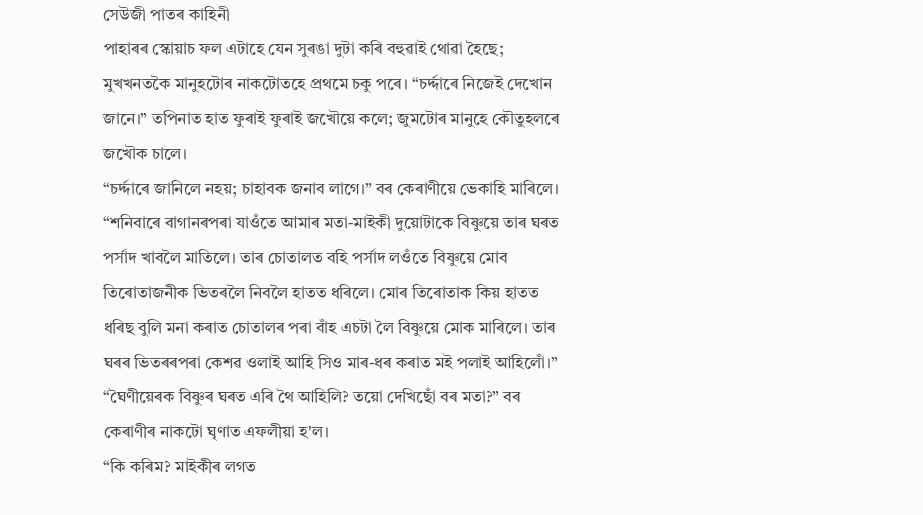সেউজী পাতৰ কাহিনী
পাহাৰৰ স্কোয়াচ ফল এটাহে যেন সুৰঙা দুটা কৰি বহুৱাই থোৱা হৈছে; মুখখনতকৈ মানুহটোৰ নাকটোতহে প্ৰথমে চকু পৰে। “চৰ্দ্দাৰে নিজেই দেখোন জানে।” তপিনাত হাত ফুৰাই ফুৰাই জখৌয়ে কলে; জুমটোৰ মানুহে কৌতুহলৰে জখৌক চালে।
“চৰ্দ্দাৰে জানিলে নহয়; চাহাবক জনাব লাগে।” বৰ কেৰাণীয়ে ভেকাহি মাৰিলে।
“শনিবাৰে বাগানৰপৰা যাওঁতে আমাৰ মতা-মাইকী দুয়োটাকে বিষ্ণুয়ে তাৰ ঘৰত পৰ্সাদ খাবলৈ মাতিলে। তাৰ চোতালত বহি পৰ্সাদ লওঁতে বিষ্ণুয়ে মোব তিৰোতাজনীক ভিতৰলৈ নিবলৈ হাতত ধৰিলে। মোৰ তিৰোতাক কিয় হাতত ধৰিছ বুলি মনা কৰাত চোতালৰ পৰা বাঁহ এচটা লৈ বিষ্ণুয়ে মোক মাৰিলে। তাৰ ঘৰৰ ভিতৰৰপৰা কেশৱ ওলাই আহি সিও মাৰ-ধৰ কৰাত মই পলাই আহিলোঁ।”
“ঘৈণীয়েৰক বিষ্ণুৰ ঘৰত এৰি থৈ আহিলি? তয়ো দেখিছোঁ বৰ মতা?” বৰ কেৰাণীৰ নাকটো ঘৃণাত এফলীয়া হ'ল।
“কি কৰিম? মাইকীৰ লগত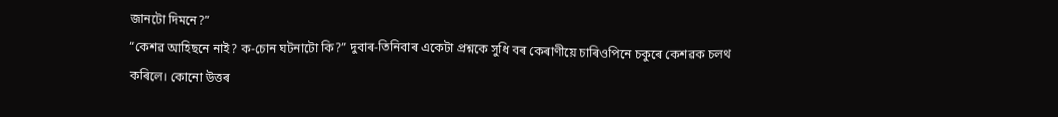জানটো দিমনে?”
“কেশৱ আহিছনে নাই? ক-চোন ঘটনাটো কি?” দুবাৰ-তিনিবাৰ একেটা প্ৰশ্নকে সুধি বৰ কেৰাণীয়ে চাৰিওপিনে চকুৰে কেশৱক চলথ কৰিলে। কোনো উত্তৰ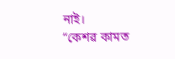নাই।
“কেশৱ কামত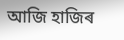আজি হাজিৰ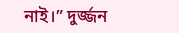নাই।” দুৰ্জ্জন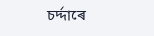চৰ্দ্দাৰে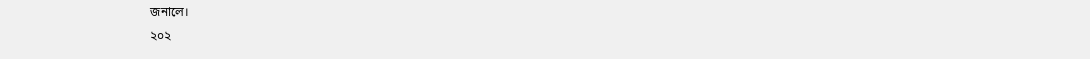জনালে।
২০২